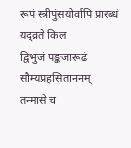रूपं स्त्रीपुंसयोर्वापि प्रारब्धं यद्व्रते किल
द्विभुजं पङ्कजारूढं सौम्यप्रहसिताननम्
तन्मासे च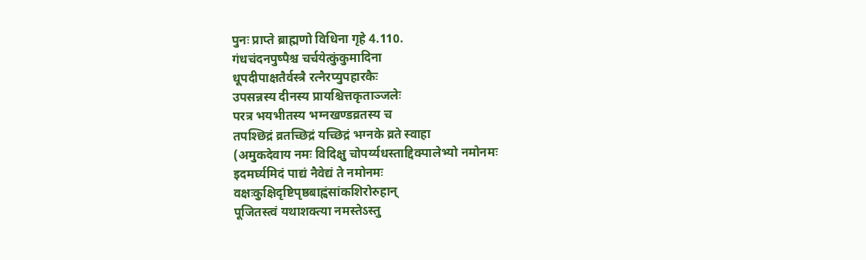पुनः प्राप्ते ब्राह्मणो विधिना गृहे 4.110.
गंधचंदनपुष्पैश्च चर्चयेत्कुंकुमादिना
धूपदीपाक्षतैर्वस्त्रै रत्नैरप्युपहारकैः
उपसन्नस्य दीनस्य प्रायश्चित्तकृताञ्जलेः
परत्र भयभीतस्य भग्नखण्डव्रतस्य च
तपश्छिद्रं व्रतच्छिद्रं यच्छिद्रं भग्नके व्रते स्वाहा
(अमुकदेवाय नमः विदिक्षु चोपर्य्यधस्ताद्दिक्पालेभ्यो नमोनमः
इदमर्घ्यमिदं पाद्यं नैवेद्यं ते नमोनमः
वक्षःकुक्षिदृष्टिपृष्ठबाह्वंसांकशिरोरुहान्
पूजितस्त्वं यथाशक्त्या नमस्तेऽस्तु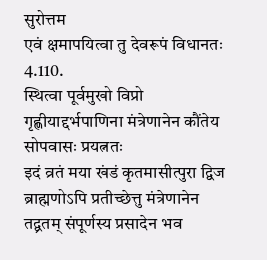सुरोत्तम
एवं क्षमापयित्वा तु देवरूपं विधानतः 4.110.
स्थित्वा पूर्वमुखो विप्रो गृह्णीयाद्दर्भपाणिना मंत्रेणानेन कौंतेय सोपवासः प्रयत्नतः
इदं व्रतं मया खंडं कृतमासीत्पुरा द्विज
ब्राह्मणोऽपि प्रतीच्छेत्तु मंत्रेणानेन तद्व्रतम् संपूर्णस्य प्रसादेन भव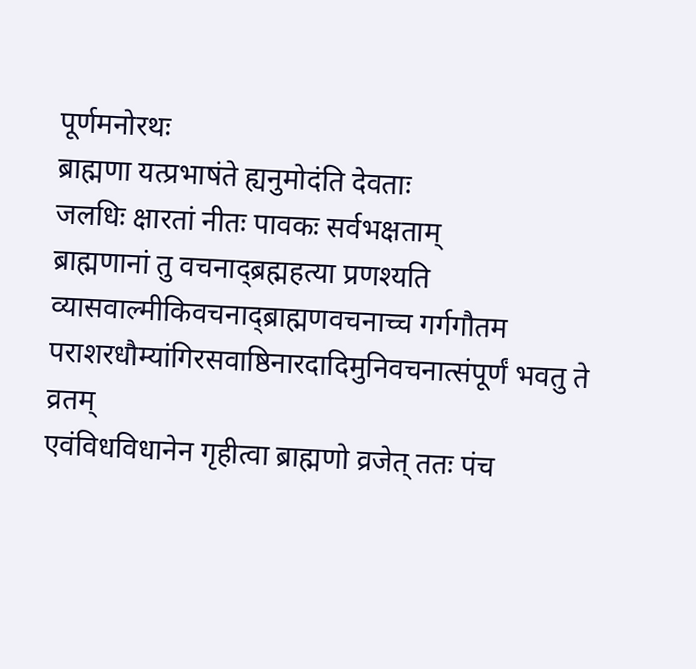पूर्णमनोरथः
ब्राह्मणा यत्प्रभाषंते ह्यनुमोदंति देवताः
जलधिः क्षारतां नीतः पावकः सर्वभक्षताम्
ब्राह्मणानां तु वचनाद्ब्रह्महत्या प्रणश्यति
व्यासवाल्मीकिवचनाद्ब्राह्मणवचनाच्च गर्गगौतम पराशरधौम्यांगिरसवाष्ठिनारदादिमुनिवचनात्संपूर्णं भवतु ते व्रतम्
एवंविधविधानेन गृहीत्वा ब्राह्मणो व्रजेत् ततः पंच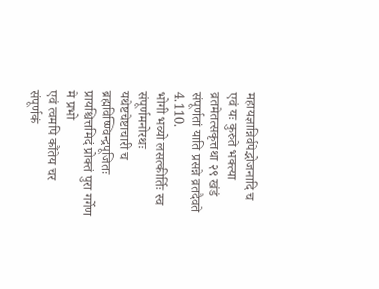महायज्ञान्निर्वपेद्भोजनादि च
एवं यः कुरुते भक्त्या व्रतमेतत्सकृत्तथा २९ खंडं संपूर्णतां याति प्रसन्ने व्रतदैवते 4.110.
भोगी भव्यो लसत्कीर्तिः स्व संपूर्णमनोरथः
यथेष्टचेष्टाचारी च ब्रह्मविष्ण्विन्द्रपूजितः
प्रायश्चित्तमिदं प्रोक्तं पुरा गर्गेण मे प्रभो
एवं त्वमपि कौंतेय चर संपूर्णकं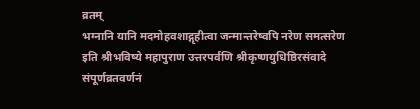व्रतम्
भग्नानि यानि मदमोहवशाद्गृहीत्वा जन्मान्तरेष्वपि नरेण समत्सरेण
इति श्रीभविष्ये महापुराण उत्तरपर्वणि श्रीकृष्णयुधिष्ठिरसंवादे संपूर्णव्रतवर्णनं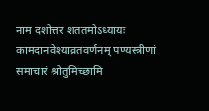नाम दशोत्तर शततमोऽध्यायः
कामदानवेश्याव्रतवर्णनम् पण्यस्त्रीणां समाचारं श्रोतुमिच्छामि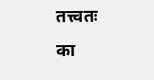तत्त्वतः
का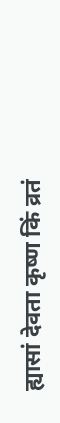ह्यासां देवता कृष्ण किं व्रतं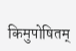किमुपोषितम्